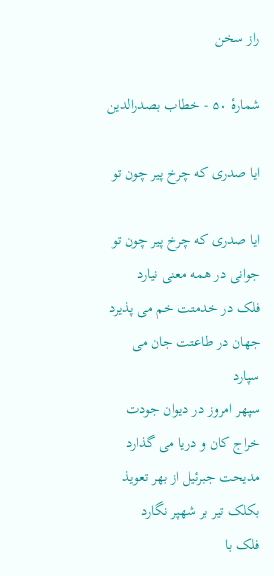راز سخن

شمارهٔ ۵۰ - خطاب بصدرالدین

ایا صدری که چرخ پیر چون تو

ایا صدری که چرخ پیر چون تو
جوانی در همه معنی نیارد
فلک در خدمتت خم می پذیرد
جهان در طاعتت جان می سپارد
سپهر امروز در دیوان جودت
خراج کان و دریا می گذارد
مدیحت جبرئیل از بهر تعویذ
بکلک تیر بر شهپر نگارد
فلک با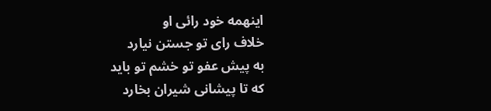اینهمه خود رائی او
خلاف رای تو جستن نیارد
به پیش عفو تو خشم تو باید
که تا پیشانی شیران بخارد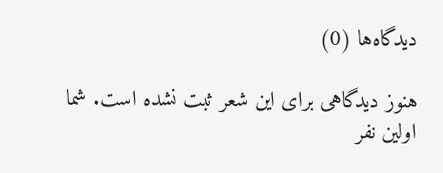دیدگاه‌ها (0)

هنوز دیدگاهی برای این شعر ثبت نشده است. شما اولین نفر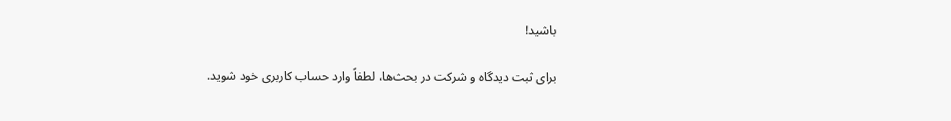باشید!

برای ثبت دیدگاه و شرکت در بحث‌ها، لطفاً وارد حساب کاربری خود شوید.